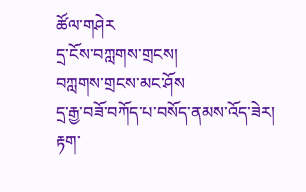ཚོལ་གཤེར
དྲ་ངོས་བཀླགས་གྲངས།
བཀླགས་གྲངས་མང་ཤོས
དྲ་རྒྱ་བཟོ་བཀོད་པ་བསོད་ནམས་འོད་ཟེར།
རྟག་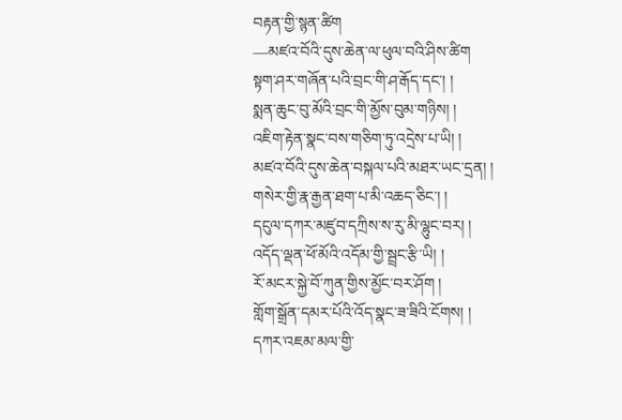བརྟན་གྱི་སྙན་ཚིག
—མཛའ་བོའི་དུས་ཆེན་ལ་ཕུལ་བའི་ཤིས་ཚིག
སྟག་ཤར་གཞོན་པའི་བྲང་གི་ཤ་རྒོད་དང་། །
སྨན་ཆུང་བུ་མོའི་བྲང་གི་མྱོས་བུམ་གཉིས། །
འཇིག་རྟེན་སྣང་བས་གཅིག་ཏུ་འདྲེས་པ་ཡི། །
མཛའ་བོའི་དུས་ཆེན་བསྐལ་པའི་མཐར་ཡང་དྲན། །
གསེར་གྱི་རྣ་རྒྱན་ཐག་པ་མི་འཆད་ཅིང་། །
དངུལ་དཀར་མཛུབ་དཀྲིས་ས་རུ་མི་ལྷུང་བར། །
འདོད་ལྡན་ཕོ་མོའི་འདོམ་གྱི་སྦྲང་རྩི་ཡི། །
རོ་མངར་སྐྱེ་བོ་ཀུན་གྱིས་མྱོང་བར་ཤོག །
གློག་སྒྲོན་དམར་པོའི་འོད་སྣང་ཟ་ཟིའི་ངོགས། །
དཀར་འཇམ་མལ་གྱི་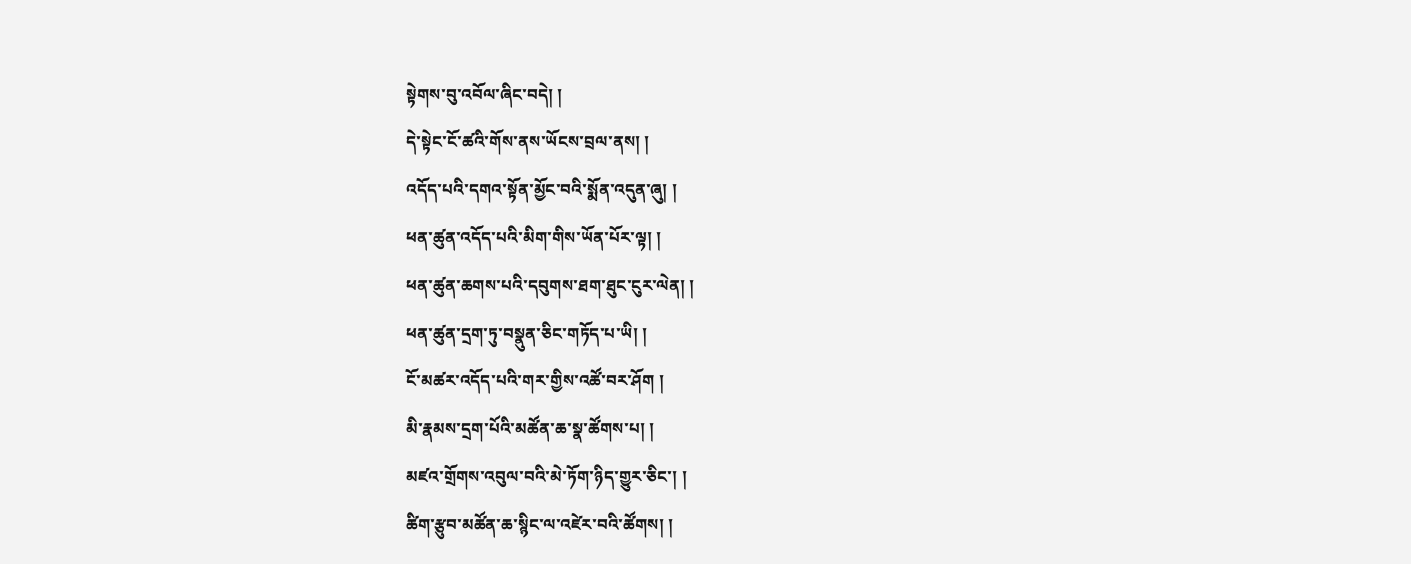སྟེགས་བུ་འབོལ་ཞིང་བདེ། །
དེ་སྟེང་ངོ་ཚའི་གོས་ནས་ཡོངས་བྲལ་ནས། །
འདོད་པའི་དགའ་སྟོན་མྱོང་བའི་སྨོན་འདུན་ཞུ། །
ཕན་ཚུན་འདོད་པའི་མིག་གིས་ཡོན་པོར་ལྟ། །
ཕན་ཚུན་ཆགས་པའི་དབུགས་ཐག་ཐུང་ངུར་ལེན། །
ཕན་ཚུན་དྲག་ཏུ་བསྣུན་ཅིང་གཏོད་པ་ཡི། །
ངོ་མཚར་འདོད་པའི་གར་གྱིས་འཚོ་བར་ཤོག །
མི་རྣམས་དྲག་པོའི་མཚོན་ཆ་སྣ་ཚོགས་པ། །
མཛའ་གྲོགས་འབུལ་བའི་མེ་ཏོག་ཉིད་གྱུར་ཅིང་། །
ཚིག་རྩུབ་མཚོན་ཆ་སྙིང་ལ་འཛེར་བའི་ཚོགས། །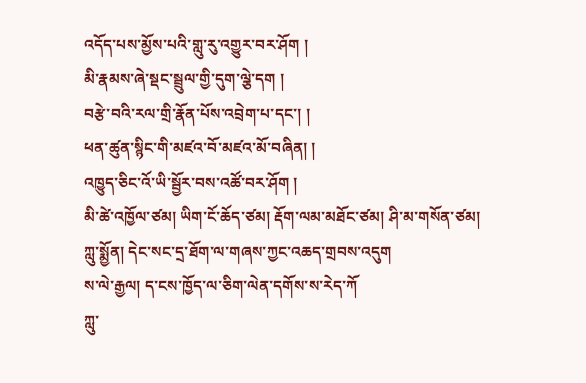འདོད་པས་མྱོས་པའི་གླུ་རུ་འགྱུར་བར་ཤོག །
མི་རྣམས་ཞེ་སྡང་སྦྲུལ་གྱི་དུག་ལྕེ་དག །
བརྩེ་བའི་རལ་གྲི་རྣོན་པོས་འབྲེག་པ་དང་། །
ཕན་ཚུན་སྙིང་གི་མཛའ་བོ་མཛའ་མོ་བཞིན། །
འཁྱུད་ཅིང་འོ་ཡི་སྦྱོར་བས་འཚོ་བར་ཤོག །
མི་ཚེ་འཁྱོལ་ཙམ། ཡིག་ངོ་ཆོད་ཙམ། རྡོག་ལམ་མཐོང་ཙམ། ཤི་མ་གསོན་ཙམ།
ཀླུ་སྨྱོན། དེང་སང་དྲ་ཐོག་ལ་གཞས་ཀྱང་འཆད་གྲབས་འདུག
ས་ལེ་རྒྱལ། ད་ངས་ཁྱོད་ལ་ཅིག་ལེན་དགོས་ས་རེད་ཀོ
ཀླུ་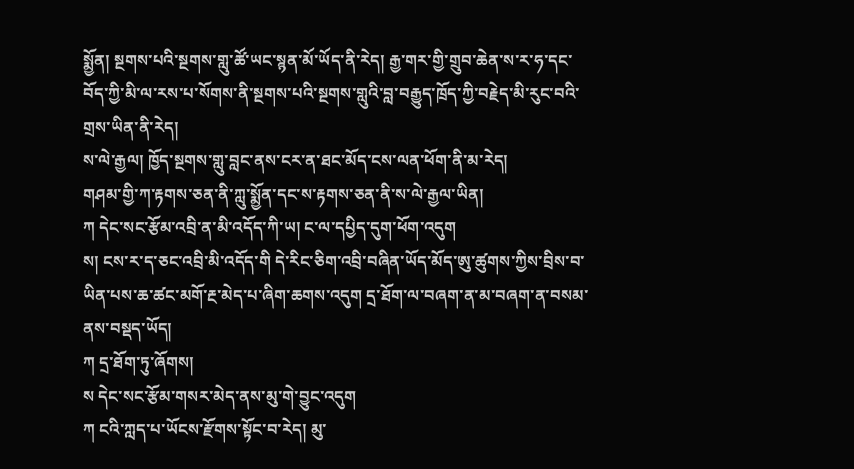སྨྱོན། སྔགས་པའི་སྔགས་གླུ་ཚོ་ཡང་སྙན་མོ་ཡོད་ནི་རེད། རྒྱ་གར་གྱི་གྲུབ་ཆེན་ས་ར་ཧ་དང་བོད་ཀྱི་མི་ལ་རས་པ་སོགས་ནི་སྔགས་པའི་སྔགས་གླུའི་བླ་བརྒྱུད་ཁྲོད་ཀྱི་བརྗེད་མི་རུང་བའི་གྲས་ཡིན་ནི་རེད།
ས་ལེ་རྒྱལ། ཁྱོད་སྔགས་གླུ་བླང་ནས་ངར་ན་ཐང་མོད་ངས་ལན་ཕོག་ནི་མ་རེད།
གཤམ་གྱི་ཀ་རྟགས་ཅན་ནི་ཀླུ་སྨྱོན་དང་ས་རྟགས་ཅན་ནི་ས་ལེ་རྒྱལ་ཡིན།
ཀ དེང་སང་རྩོམ་འབྲི་ན་མི་འདོད་ཀི་ཡ། ང་ལ་དཔྱིད་དུག་ཕོག་འདུག
ས། ངས་ར་ད་ཅང་འབྲི་མི་འདོད་གི དེ་རིང་ཅིག་འབྲི་བཞིན་ཡོད་མོད་ཨུ་ཚུགས་ཀྱིས་བྲིས་བ་ཡིན་པས་ཆ་ཚང་མགོ་རྔ་མེད་པ་ཞིག་ཆགས་འདུག དྲ་ཐོག་ལ་བཞག་ན་མ་བཞག་ན་བསམ་ནས་བསྡད་ཡོད།
ཀ དྲ་ཐོག་ཏུ་ཞོགས།
ས དེང་སང་རྩོམ་གསར་མེད་ནས་མུ་གེ་བྱུང་འདུག
ཀ ངའི་ཀླད་པ་ཡོངས་རྫོགས་སྟོང་བ་རེད། མུ་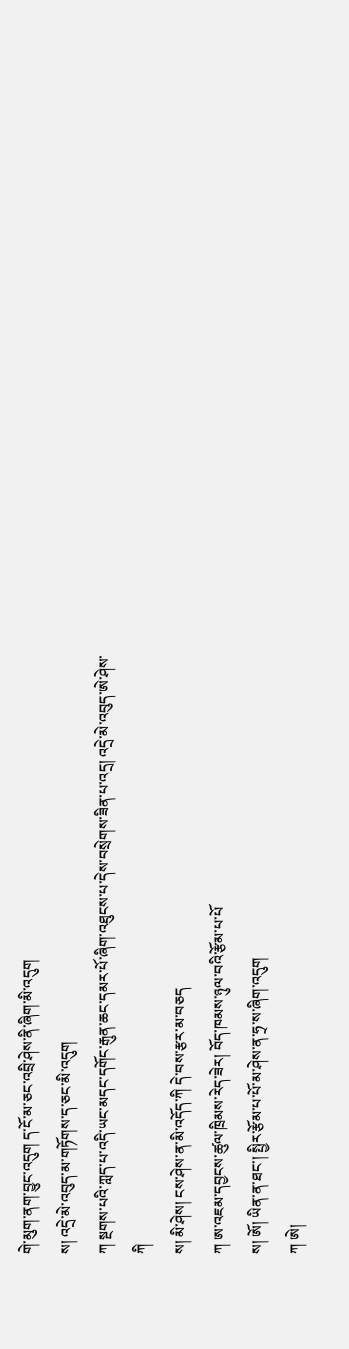གེ་མུག་ནག་བྱུང་འདུག ད་ངོ་མ་ཅང་འབྲི་ཤེས་ནི་ཞིག་མི་འདུག
ས། འདྲེ་མེ་འབུད་མ་གཏོགས་ད་ཅང་མི་འདུག
ཀ སྔགས་པའི་ཀླད་པ་འདི་ཡང་མདང་དགོང་རྒུན་ཆང་དམར་པོ་ཞིག་འཐུངས་པ་དེས་བསྲེགས་ཟིན་པ་འདྲ། འདྲེ་མེ་འབུད་ཨེ་ཤེས་ཀི
ས། མི་ཤེས། ངས་ཤེས་ན་མི་འདོད་ཀི དེ་བས་རྩར་མ་བཅད
ཀ ཨ་འཇམ་དབྱངས་ཚུལ་ཁྲིམས་རེད་ཟེར། བོད་ཁམས་ཉུལ་བའི་རྩོམ་པ་པོ
ས། ཨོ། ཡིན་ན་ཐང་། སྤྱིར་རྩོམ་པ་པོ་མ་ཤེས་ན་ཧྲ་ས་ཞིག་འདུག
ཀ ཨེ།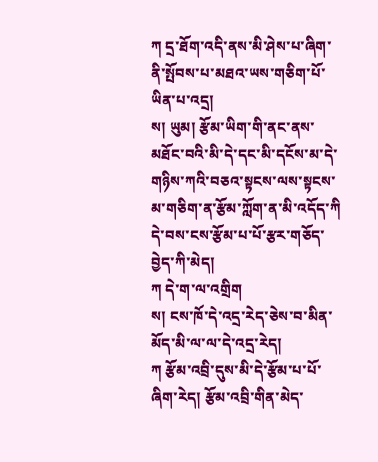ཀ དྲ་ཐོག་འདི་ནས་མི་ཤེས་པ་ཞིག་ནི་སྤོབས་པ་མཐའ་ཡས་གཅིག་པོ་ཡིན་པ་འདྲ།
ས། ཡུམ། རྩོམ་ཡིག་གི་ནང་ནས་མཐོང་བའི་མི་དེ་དང་མི་དངོས་མ་དེ་གཉིས་ཀའི་བཅའ་སྟངས་ལས་སྟངས་མ་གཅིག་ན་རྩོམ་ཀློག་ན་མི་འདོད་ཀི དེ་བས་ངས་རྩོམ་པ་པོ་རྩར་གཅོད་བྱེད་ཀི་མེད།
ཀ དེ་ག་ལ་འགྲིག
ས། ངས་ཁོ་དེ་འདྲ་རེད་ཅེས་བ་མིན་མོད་མི་ལ་ལ་དེ་འདྲ་རེད།
ཀ རྩོམ་འབྲི་དུས་མི་དེ་རྩོམ་པ་པོ་ཞིག་རེད། རྩོམ་འབྲི་གིན་མེད་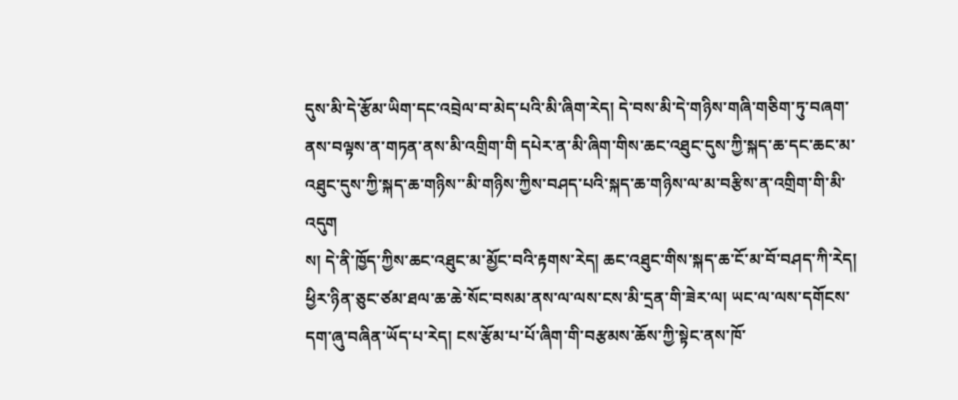དུས་མི་དེ་རྩོམ་ཡིག་དང་འབྲེལ་བ་མེད་པའི་མི་ཞིག་རེད། དེ་བས་མི་དེ་གཉིས་གཞི་གཅིག་ཏུ་བཞག་ནས་བལྟས་ན་གཏན་ནས་མི་འགྲིག་གི དཔེར་ན་མི་ཞིག་གིས་ཆང་འཐུང་དུས་ཀྱི་སྐད་ཆ་དང་ཆང་མ་འཐུང་དུས་ཀྱི་སྐད་ཆ་གཉིས་་མི་གཉིས་ཀྱིས་བཤད་པའི་སྐད་ཆ་གཉིས་ལ་མ་བརྩིས་ན་འགྲིག་གི་མི་འདུག
ས། དེ་ནི་ཁྱོད་ཀྱིས་ཆང་འཐུང་མ་མྱོང་བའི་རྟགས་རེད། ཆང་འཐུང་གིས་སྐད་ཆ་ངོ་མ་བོ་བཤད་ཀི་རེད། ཕྱིར་ཉིན་ཅུང་ཙམ་ཐལ་ཆ་ཆེ་སོང་བསམ་ནས་ལ་ལས་ངས་མི་དྲན་གི་ཟེར་ལ། ཡང་ལ་ལས་དགོངས་དག་ཞུ་བཞིན་ཡོད་པ་རེད། ངས་རྩོམ་པ་པོ་ཞིག་གི་བརྩམས་ཆོས་ཀྱི་སྟེང་ནས་ཁོ་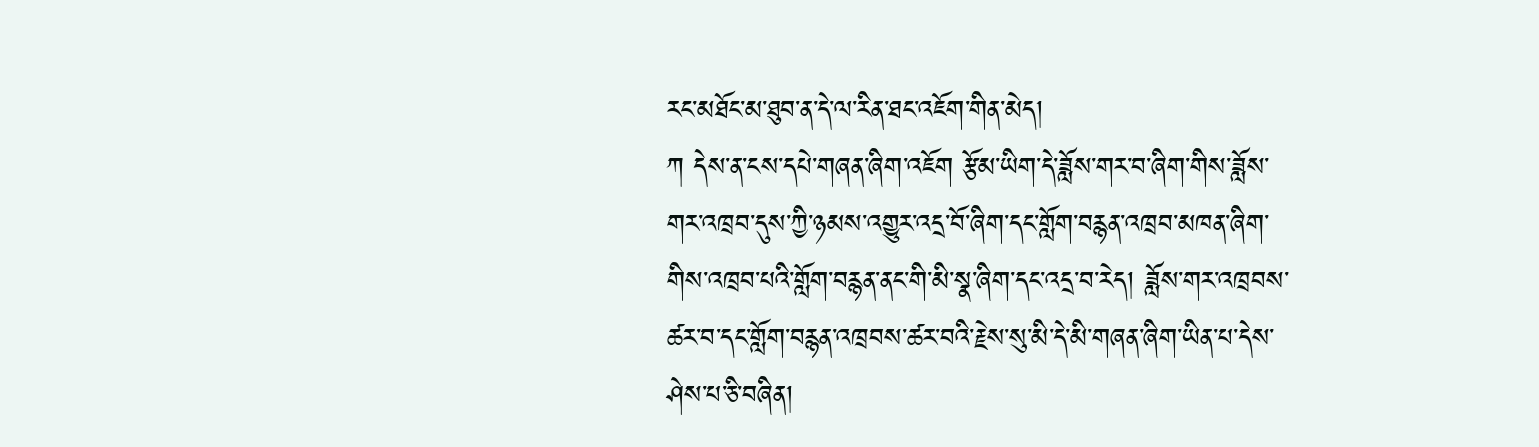རང་མཐོང་མ་ཐུབ་ན་དེ་ལ་རིན་ཐང་འཇོག་གིན་མེད།
ཀ དེས་ན་ངས་དཔེ་གཞན་ཞིག་འཇོག རྩོམ་ཡིག་དེ་ཟློས་གར་བ་ཞིག་གིས་ཟློས་གར་འཁྲབ་དུས་ཀྱི་ཉམས་འགྱུར་འདྲ་བོ་ཞིག་དང་གློག་བརྙན་འཁྲབ་མཁན་ཞིག་གིས་འཁྲབ་པའི་གློག་བརྙན་ནང་གི་མི་སྣ་ཞིག་དང་འདྲ་བ་རེད། ཟློས་གར་འཁྲབས་ཚར་བ་དང་གློག་བརྙན་འཁྲབས་ཚར་བའི་རྗེས་སུ་མི་དེ་མི་གཞན་ཞིག་ཡིན་པ་དེས་ཤེས་པ་ཅི་བཞིན།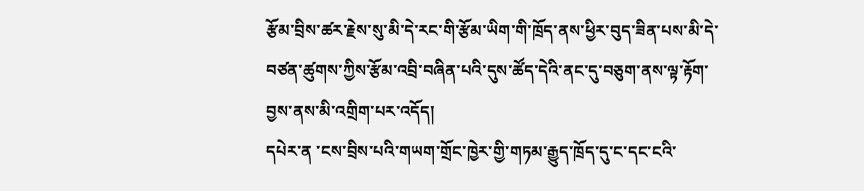རྩོམ་བྲིས་ཚར་རྗེས་སུ་མི་དེ་རང་གི་རྩོམ་ཡིག་གི་ཁྲོད་ནས་ཕྱིར་བུད་ཟིན་པས་མི་དེ་བཙན་ཚུགས་ཀྱིས་རྩོམ་འབྲི་བཞིན་པའི་དུས་ཚོད་དེའི་ནང་དུ་བཅུག་ནས་ལྟ་རྟོག་བྱས་ནས་མི་འགྲིག་པར་འདོད།
དཔེར་ན ་ངས་བྲིས་པའི་གཡག་གྲོང་ཁྱེར་གྱི་གཏམ་རྒྱུད་ཁྲོད་དུ་ང་དང་ངའི་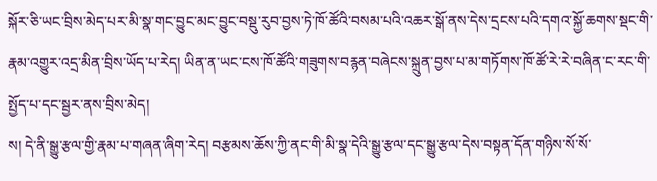སྐོར་ཅི་ཡང་བྲིས་མེད་པར་མི་སྣ་གང་བྱུང་མང་བྱུང་བསྡུ་རུབ་བྱས་ཏེ་ཁོ་ཚོའི་བསམ་པའི་འཆར་སྒོ་ནས་དེས་དྲངས་པའི་དགའ་སྐྱོ་ཆགས་སྡང་གི་རྣམ་འགྱུར་འདྲ་མིན་བྲིས་ཡོད་པ་རེད། ཡིན་ན་ཡང་ངས་ཁོ་ཚོའི་གཟུགས་བརྙན་བཞེངས་སྐྲུན་བྱས་པ་མ་གཏོགས་ཁོ་ཚོ་རེ་རེ་བཞིན་ང་རང་གི་སྤྱོད་པ་དང་སྦྱར་ནས་བྲིས་མེད།
ས། དེ་ནི་སྒྱུ་རྩལ་གྱི་རྣམ་པ་གཞན་ཞིག་རེད། བརྩམས་ཆོས་ཀྱི་ནང་གི་མི་སྣ་དེའི་སྒྱུ་རྩལ་དང་སྒྱུ་རྩལ་དེས་བསྟན་དོན་གཉིས་སོ་སོ་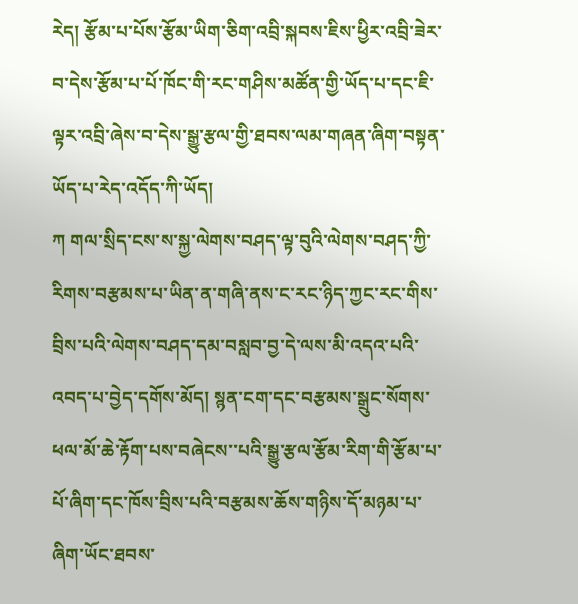རེད། རྩོམ་པ་པོས་རྩོམ་ཡིག་ཅིག་འབྲི་སྐབས་ཇིས་ཕྱིར་འབྲི་ཟེར་བ་དེས་རྩོམ་པ་པོ་ཁོང་གི་རང་གཤིས་མཚོན་གྱི་ཡོད་པ་དང་ཇི་ལྟར་འབྲི་ཞེས་བ་དེས་སྒྱུ་རྩལ་གྱི་ཐབས་ལམ་གཞན་ཞིག་བསྟན་ཡོད་པ་རེད་འདོད་ཀི་ཡོད།
ཀ གལ་སྲིད་ངས་ས་སྐྱ་ལེགས་བཤད་ལྟ་བུའི་ལེགས་བཤད་ཀྱི་རིགས་བརྩམས་པ་ཡིན་ན་གཞི་ནས་ང་རང་ཉིད་ཀྱང་རང་གིས་བྲིས་པའི་ལེགས་བཤད་དམ་བསླབ་བྱ་དེ་ལས་མི་འདའ་པའི་འབད་པ་བྱེད་དགོས་མོད། སྙན་ངག་དང་བརྩམས་སྒྲུང་སོགས་ཕལ་མོ་ཆེ་རྟོག་པས་བཞེངས་་པའི་སྒྱུ་རྩལ་རྩོམ་རིག་གི་རྩོམ་པ་པོ་ཞིག་དང་ཁོས་བྲིས་པའི་བརྩམས་ཆོས་གཉིས་དོ་མཉམ་པ་ཞིག་ཡོང་ཐབས་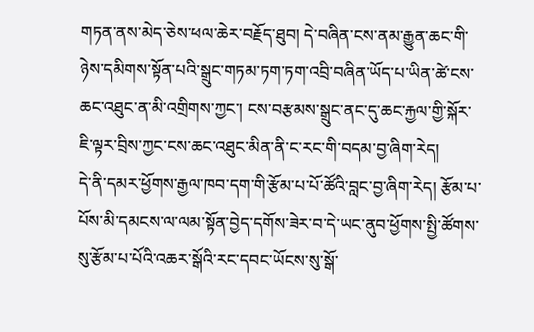གཏན་ནས་མེད་ཅེས་ཕལ་ཆེར་བརྗོད་ཐུབ། དེ་བཞིན་ངས་ནམ་རྒྱུན་ཆང་གི་ཉེས་དམིགས་སྟོན་པའི་སྒྲུང་གཏམ་ཏག་ཏག་འབྲི་བཞིན་ཡོད་པ་ཡིན་ཚེ་ངས་ཆང་འཐུང་ན་མི་འགྲིགས་ཀྱང་། ངས་བརྩམས་སྒྲུང་ནང་དུ་ཆང་རྐྱལ་གྱི་སྐོར་ཇི་ལྟར་བྲིས་ཀྱང་ངས་ཆང་འཐུང་མིན་ནི་ང་རང་གི་བདམ་བྱ་ཞིག་རེད།
དེ་ནི་དམར་ཕྱོགས་རྒྱལ་ཁབ་དག་གི་རྩོམ་པ་པོ་ཚོའི་བླང་བྱ་ཞིག་རེད། རྩོམ་པ་པོས་མི་དམངས་ལ་ལམ་སྟོན་བྱེད་དགོས་ཟེར་བ་དེ་ཡང་ནུབ་ཕྱོགས་སྤྱི་ཚོགས་སུ་རྩོམ་པ་པོའི་འཆར་སྒོའི་རང་དབང་ཡོངས་སུ་སྒོ་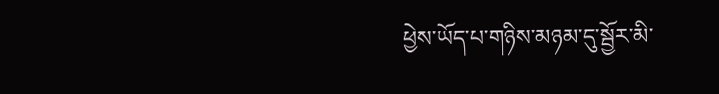ཕྱེས་ཡོད་པ་གཉིས་མཉམ་དུ་སྦྱོར་མི་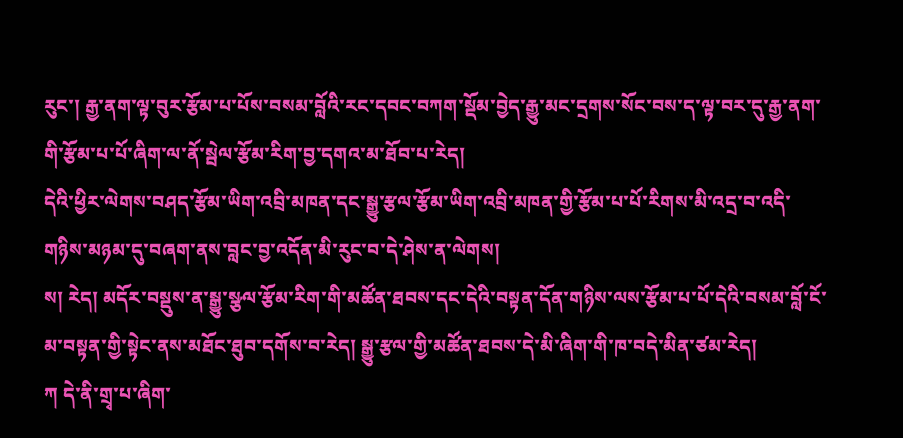རུང་། རྒྱ་ནག་ལྟ་བུར་རྩོམ་པ་པོས་བསམ་བློའི་རང་དབང་བཀག་སྡོམ་བྱེད་རྒྱུ་མང་དྲགས་སོང་བས་ད་ལྟ་བར་དུ་རྒྱ་ནག་གི་རྩོམ་པ་པོ་ཞིག་ལ་ནོ་སྦེལ་རྩོམ་རིག་བྱ་དགའ་མ་ཐོབ་པ་རེད།
དེའི་ཕྱིར་ལེགས་བཤད་རྩོམ་ཡིག་འབྲི་མཁན་དང་སྒྱུ་རྩལ་རྩོམ་ཡིག་འབྲི་མཁན་གྱི་རྩོམ་པ་པོ་རིགས་མི་འདྲ་བ་འདི་གཉིས་མཉམ་དུ་བཞག་ནས་བླང་བྱ་འདོན་མི་རུང་བ་དེ་ཤེས་ན་ལེགས།
ས། རེད། མདོར་བསྡུས་ན་སྒྱུ་སྩལ་རྩོམ་རིག་གི་མཚོན་ཐབས་དང་དེའི་བསྟན་དོན་གཉིས་ལས་རྩོམ་པ་པོ་དེའི་བསམ་བློ་ངོ་མ་བསྟན་གྱི་སྟེང་ནས་མཐོང་ཐུབ་དགོས་བ་རེད། སྒྱུ་རྩལ་གྱི་མཚོན་ཐབས་དེ་མི་ཞིག་གི་ཁ་བདེ་མིན་ཙམ་རེད།
ཀ དེ་ནི་གྲྭ་པ་ཞིག་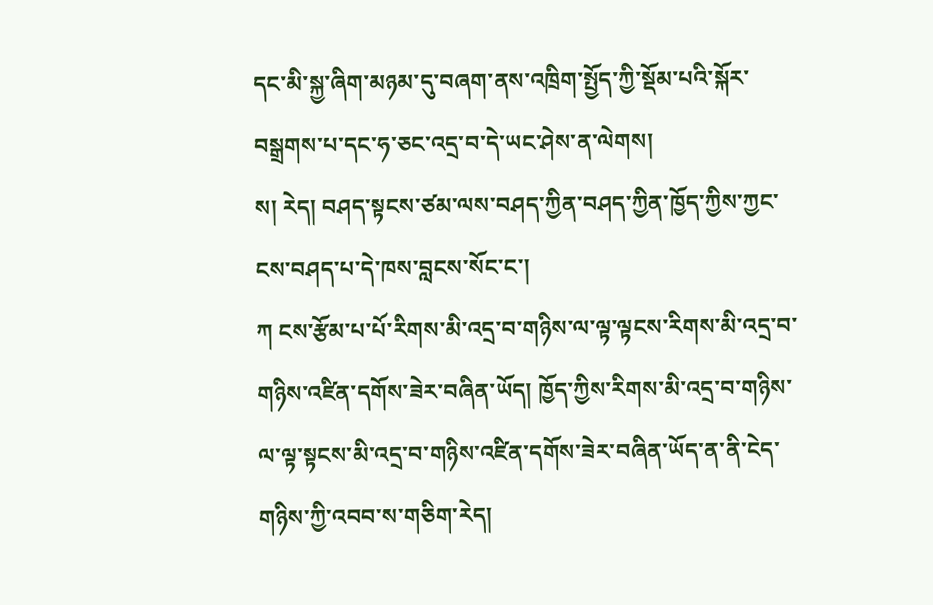དང་མི་སྐྱ་ཞིག་མཉམ་དུ་བཞག་ནས་འཁྲིག་སྤྱོད་ཀྱི་སྡོམ་པའི་སྐོར་བསྒྲགས་པ་དང་ཧ་ཅང་འདྲ་བ་དེ་ཡང་ཤེས་ན་ལེགས།
ས། རེད། བཤད་སྟངས་ཙམ་ལས་བཤད་ཀྱིན་བཤད་ཀྱིན་ཁྱོད་ཀྱིས་ཀྱང་ངས་བཤད་པ་དེ་ཁས་བླངས་སོང་ང་།
ཀ ངས་རྩོམ་པ་པོ་རིགས་མི་འདྲ་བ་གཉིས་ལ་ལྟ་ལྟངས་རིགས་མི་འདྲ་བ་གཉིས་འཛིན་དགོས་ཟེར་བཞིན་ཡོད། ཁྱོད་ཀྱིས་རིགས་མི་འདྲ་བ་གཉིས་ལ་ལྟ་སྟངས་མི་འདྲ་བ་གཉིས་འཛིན་དགོས་ཟེར་བཞིན་ཡོད་ན་ནི་ངེད་གཉིས་ཀྱི་འབབ་ས་གཅིག་རེད།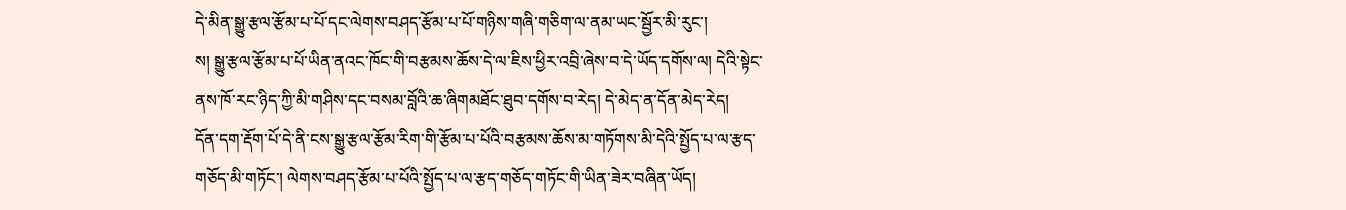དེ་མིན་སྒྱུ་རྩལ་རྩོམ་པ་པོ་དང་ལེགས་བཤད་རྩོམ་པ་པོ་གཉིས་གཞི་གཅིག་ལ་ནམ་ཡང་སྦྱོར་མི་རུང་།
ས། སྒྱུ་རྩལ་རྩོམ་པ་པོ་ཡིན་ནའང་ཁོང་གི་བརྩམས་ཆོས་དེ་ལ་ཇིས་ཕྱིར་འབྲི་ཞེས་བ་དེ་ཡོད་དགོས་ལ། དེའི་སྟེང་ནས་ཁོ་རང་ཉིད་ཀྱི་མི་གཤིས་དང་བསམ་བློའི་ཆ་ཞིགམཐོང་ཐུབ་དགོས་བ་རེད། དེ་མེད་ན་དོན་མེད་རེད།
དོན་དག་རྡོག་པོ་དེ་ནི་ངས་སྒྱུ་རྩལ་རྩོམ་རིག་གི་རྩོམ་པ་པོའི་བརྩམས་ཆོས་མ་གཏོགས་མི་དེའི་སྤྱོད་པ་ལ་རྩད་གཅོད་མི་གཏོང་། ལེགས་བཤད་རྩོམ་པ་པོའི་སྤྱོད་པ་ལ་རྩད་གཅོད་གཏོང་གི་ཡིན་ཟེར་བཞིན་ཡོད།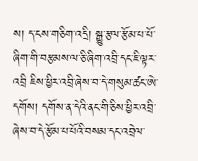ས། ད་ངས་གཅིག་འདྲི། སྒྱུ་རྩལ་རྩོམ་པ་པོ་ཞིག་གི་བརྩམས་ལ་ཅི་ཞིག་འབྲི་དང་ཇི་ལྟར་འབྲི ཇིས་ཕྱིར་འབྲི་ཞེས་བ་དེ་གསུམ་ཚང་ཨེ་དགོས། དགོས་ན་དེའི་ནང་གི་ཅིས་ཕྱིར་འབྲི་ཞེས་བ་དེ་རྩོམ་པ་པོའི་བསམ་དང་འབྲེལ་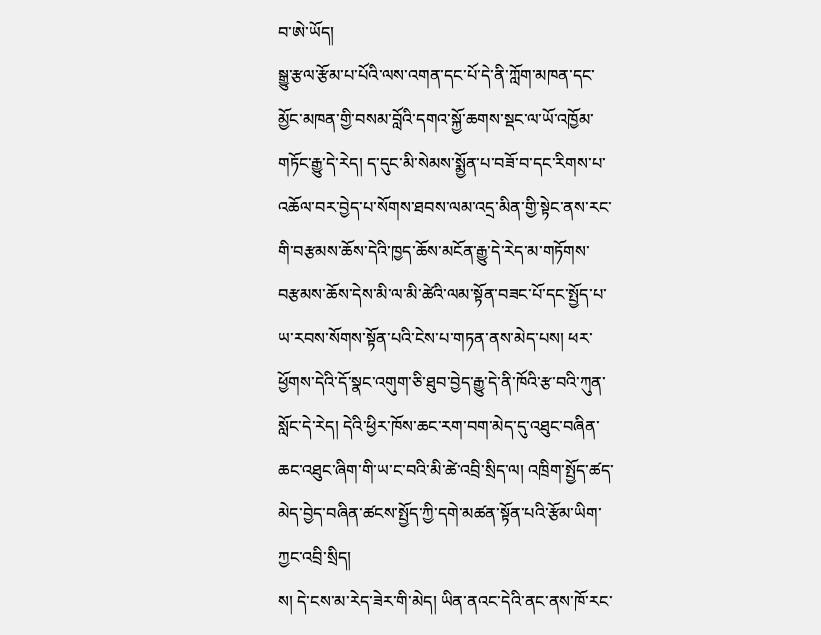བ་ཨེ་ཡོད།
སྒྱུ་རྩལ་རྩོམ་པ་པོའི་ལས་འགན་དང་པོ་དེ་ནི་ཀློག་མཁན་དང་མྱོང་མཁན་གྱི་བསམ་བློའི་དགའ་སྐྱོ་ཆགས་སྡང་ལ་ཡོ་འཁྱོམ་གཏོང་རྒྱུ་དེ་རེད། ད་དུང་མི་སེམས་སྨྱོན་པ་བཟོ་བ་དང་རིགས་པ་འཆོལ་བར་བྱེད་པ་སོགས་ཐབས་ལམ་འདྲ་མིན་གྱི་སྟེང་ནས་རང་གི་བརྩམས་ཆོས་དེའི་ཁྱད་ཆོས་མངོན་རྒྱུ་དེ་རེད་མ་གཏོགས་བརྩམས་ཆོས་དེས་མི་ལ་མི་ཚེའི་ལམ་སྟོན་བཟང་པོ་དང་སྤྱོད་པ་ཡ་རབས་སོགས་སྟོན་པའི་ངེས་པ་གཏན་ནས་མེད་པས། ཕར་ཕྱོགས་དེའི་དོ་སྣང་འགུག་ཅི་ཐུབ་བྱེད་རྒྱུ་དེ་ནི་ཁོའི་རྩ་བའི་ཀུན་སློང་དེ་རེད། དེའི་ཕྱིར་ཁོས་ཆང་རག་བག་མེད་དུ་འཐུང་བཞིན་ཆང་འཐུང་ཞིག་གི་ཡ་ང་བའི་མི་ཚེ་འབྲི་སྲིད་ལ། འཁྲིག་སྤྱོད་ཚད་མེད་བྱེད་བཞིན་ཚངས་སྤྱོད་ཀྱི་དགེ་མཚན་སྟོན་པའི་རྩོམ་ཡིག་ཀྱང་འབྲི་སྲིད།
ས། དེ་ངས་མ་རེད་ཟེར་གི་མེད། ཡིན་ནའང་དེའི་ནང་ནས་ཁོ་རང་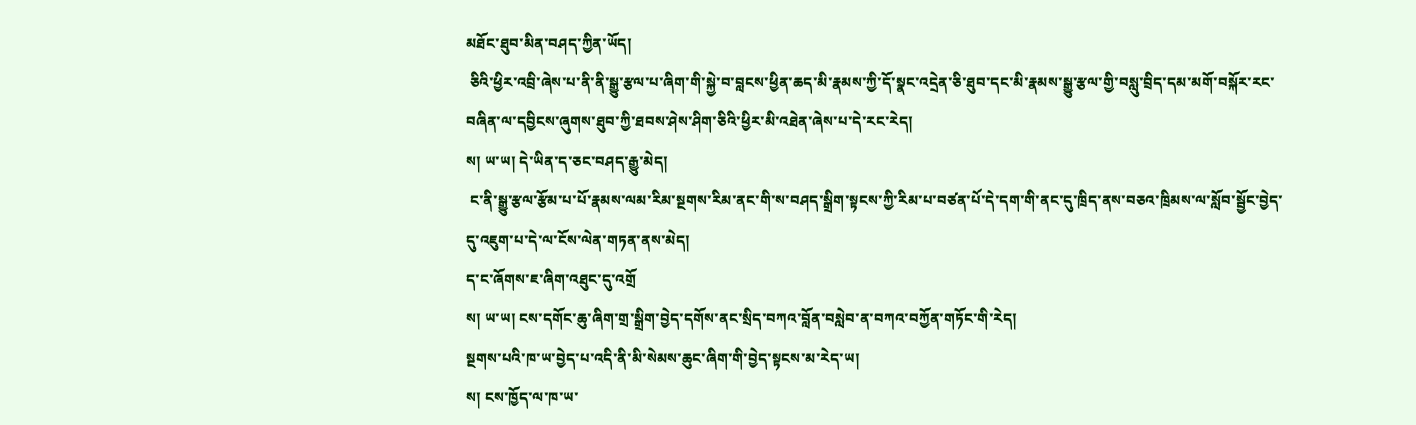མཐོང་ཐུབ་མིན་བཤད་ཀྱིན་ཡོད།
 ཅིའི་ཕྱིར་འབྲི་ཞེས་པ་ནི་ནི་སྒྱུ་རྩལ་པ་ཞིག་གི་སྐྱེ་བ་བླངས་ཕྱིན་ཆད་མི་རྣམས་ཀྱི་དོ་སྣང་འདྲེན་ཅི་ཐུབ་དང་མི་རྣམས་སྒྱུ་རྩལ་གྱི་བསླུ་བྲིད་དམ་མགོ་བསྐོར་རང་བཞིན་ལ་དབྱིངས་ཞུགས་ཐུབ་ཀྱི་ཐབས་ཤེས་ཤིག་ཅིའི་ཕྱིར་མི་འཐེན་ཞེས་པ་དེ་རང་རེད།
ས། ཡ་ཡ། དེ་ཡིན་ད་ཅང་བཤད་རྒྱུ་མེད།
 ང་ནི་སྒྱུ་རྩལ་རྩོམ་པ་པོ་རྣམས་ལམ་རིམ་སྔགས་རིམ་ནང་གི་ས་བཤད་སྒྲིག་སྟངས་ཀྱི་རིམ་པ་བཙན་པོ་དེ་དག་གི་ནང་དུ་ཁྲིད་ནས་བཅའ་ཁྲིམས་ལ་སློབ་སྦྱོང་བྱེད་དུ་འཇུག་པ་དེ་ལ་ངོས་ལེན་གཏན་ནས་མེད།
ད་ང་ཞོགས་ཇ་ཞིག་འཐུང་དུ་འགྲོ
ས། ཡ་ཡ། ངས་དགོང་ཆུ་ཞིག་གྲ་སྒྲིག་བྱེད་དགོས་ནང་སྲིད་བཀའ་བློན་བསླེབ་ན་བཀའ་བཀྱོན་གཏོང་གི་རེད།
སྔགས་པའི་ཁ་ཡ་བྱེད་པ་འདི་ནི་མི་སེམས་ཆུང་ཞིག་གི་བྱེད་སྟངས་མ་རེད་ཡ།
ས། ངས་ཁྱོད་ལ་ཁ་ཡ་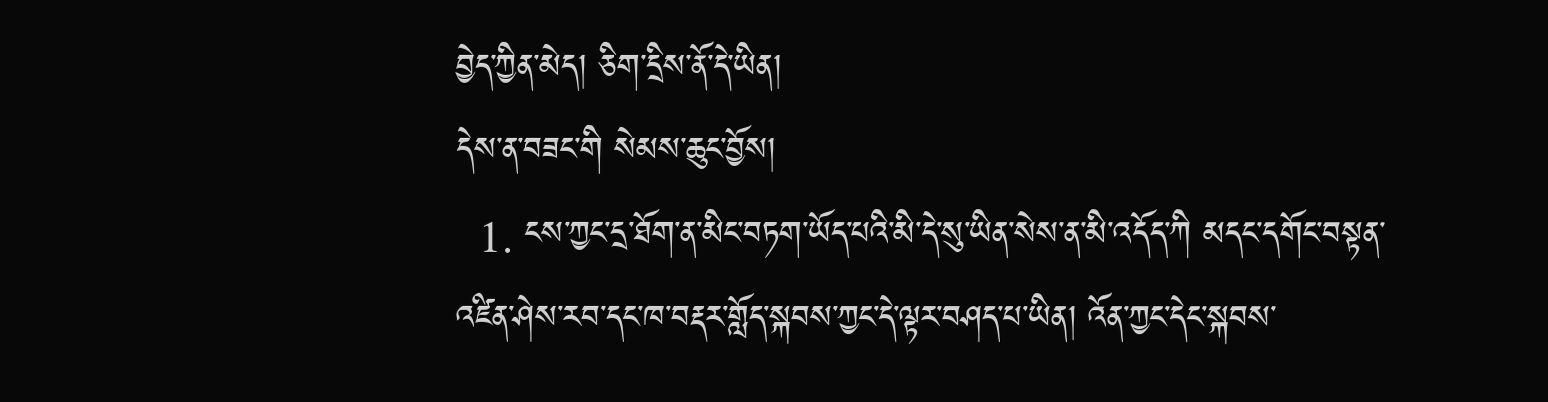བྱེད་ཀྱིན་མེད། ཅིག་དྲིས་ནོ་དེ་ཡིན།
དེས་ན་བཟང་གི སེམས་ཆུང་བྱོས།
  1. ངས་ཀྱང་དྲ་ཐོག་ན་མིང་བཏག་ཡོད་པའི་མི་དེ་སུ་ཡིན་སེས་ན་མི་འདོད་ཀི མདང་དགོང་བསྟན་འཛིན་ཤེས་རབ་དང་ཁ་བརྡར་གློད་སྐབས་ཀྱང་དེ་ལྟར་བཤད་པ་ཡིན། འོན་ཀྱང་དེང་སྐབས་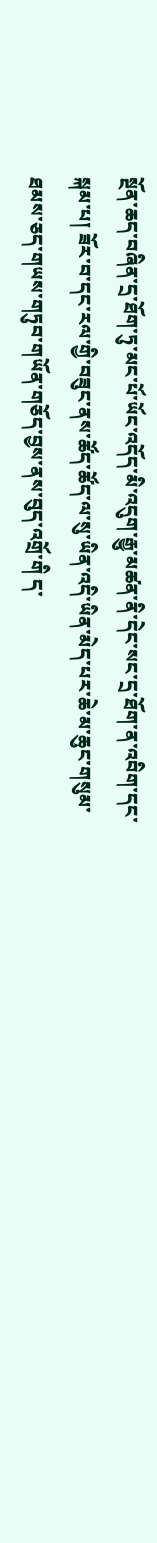སྔོན་ཆད་བཞིན་དྲ་ཐོག་ཏུ་མང་པོ་ཡོང་འདོད་མི་འདུག་རྒྱུ་མཚན་ནི་དེང་སང་དྲ་ཐོག་ན་འབིག་དང་སྐམ་པ། ཟོར་བ་དང་རལ་གྱི་བཟུང་ནས་ཚོད་ཚོད་ལ་སུ་ཡིན་འདི་ཡིན་མེད་པར་ཆེ་མ་ཆུང་གསུམ་ཐམས་ཅད་གཡས་གཏུབ་གཡོན་གཅོད་བྱས་ནས་བུད་འགྲོ་གི ད་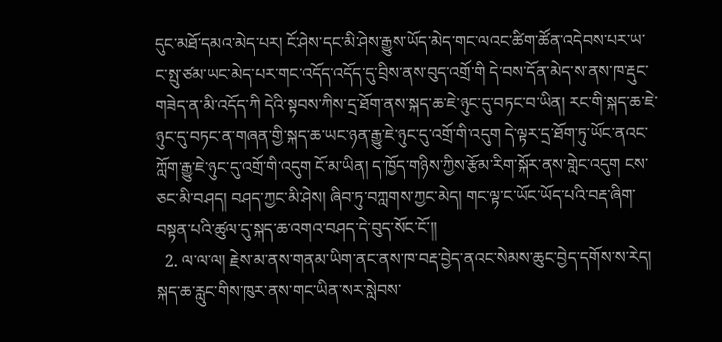དུང་མཐོ་དམའ་མེད་པར། ངོ་ཤེས་དང་མི་ཤེས་རྒྱུས་ཡོད་མེད་གང་ལའང་ཚིག་ཚོན་འདེབས་པར་ཡ་ང་སྤུ་ཙམ་ཡང་མེད་པར་གང་འདོད་འདོད་དུ་བྲིས་ནས་བུད་འགྲོ་གི དེ་བས་དོན་མེད་ས་ནས་ཁ་རྡུང་གཟེད་ན་མི་འདོད་ཀི དེའི་སྟབས་ཀིས་དྲ་ཐོག་ནས་སྐད་ཆ་ཇེ་ཉུང་དུ་བཏང་བ་ཡིན། རང་གི་སྐད་ཆ་ཇེ་ཉུང་དུ་བཏང་ན་གཞན་གྱི་སྐད་ཆ་ཡང་ཉན་རྒྱུ་ཇེ་ཉུང་དུ་འགྲོ་གི་འདུག དེ་ལྟར་དྲ་ཐོག་ཏུ་ཡོང་ནའང་ཀློག་རྒྱུ་ཇེ་ཉུང་དུ་འགྲོ་གི་འདུག ངོ་མ་ཡིན། ད་ཁྱོད་གཉིས་ཀྱིས་རྩོམ་རིག་སྐོར་ནས་གླེང་འདུག ངས་ཅང་མི་བཤད། བཤད་ཀྱང་མི་ཤེས། ཞིབ་ཏུ་བཀླགས་ཀྱང་མེད། གང་ལྟ་ང་ཡོང་ཡོད་པའི་བརྡ་ཞིག་བསྟན་པའི་ཚུལ་དུ་སྐད་ཆ་འགའ་བཤད་དེ་བུད་སོང་ངོ་།།
  2. ལ་ལ་ལ། རྗེས་མ་ནས་གནམ་ཡིག་ནང་ནས་ཁ་བརྡ་བྱེད་ནའང་སེམས་ཆུང་བྱེད་དགོས་ས་རེད། སྐད་ཆ་རླུང་གིས་ཁུར་ནས་གང་ཡིན་སར་སླེབས་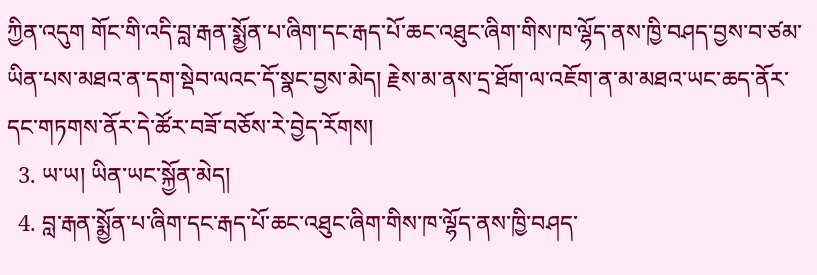ཀྱིན་འདུག གོང་གི་འདི་བླ་རྒན་སྨྱོན་པ་ཞིག་དང་རྒད་པོ་ཆང་འཐུང་ཞིག་གིས་ཁ་ལྷོད་ནས་ཁྱི་བཤད་བྱས་བ་ཙམ་ཡིན་པས་མཐའ་ན་དག་སྡེབ་ལའང་དོ་སྣང་བྱས་མེད། རྗེས་མ་ནས་དྲ་ཐོག་ལ་འཇོག་ན་མ་མཐའ་ཡང་ཆད་ནོར་དང་གཏགས་ནོར་དེ་ཚོར་བཟོ་བཅོས་རེ་བྱེད་རོགས།
  3. ཡ་ཡ། ཡིན་ཡང་སྐྱོན་མེད།
  4. བླ་རྒན་སྨྱོན་པ་ཞིག་དང་རྒད་པོ་ཆང་འཐུང་ཞིག་གིས་ཁ་ལྷོད་ནས་ཁྱི་བཤད་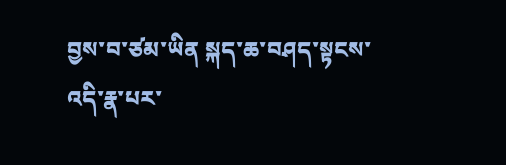བྱས་བ་ཙམ་ཡིན སྐད་ཆ་བཤད་སྟངས་འདི་རྣ་པར་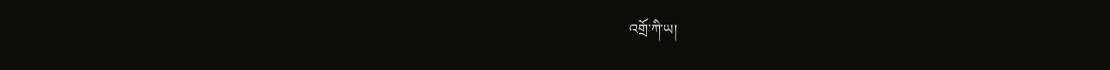འགྲོ་ཀི་ཡ།